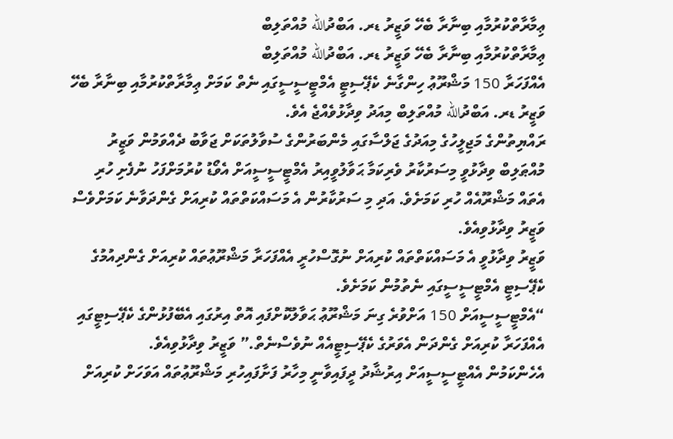ޢިމާރާތްކުރުމާއި ބިނާރާ ބެހޭ ވަޒީރު ޑރ. އަބްދުالله މުއްތަލިބް
ޢިމާރާތްކުރުމާއި ބިނާރާ ބެހޭ ވަޒީރު ޑރ. އަބްދުالله މުއްތަލިބް
އެއްފަހަރާ 150 މަޝްރޫޢު ހިންގާނެ ކެޕޭސިޓީ އެމްޓީސީސީގައި ނެތް ކަމަށް ޢިމާރާތްކުރުމާއި ބިނާރާ ބެހޭ ވަޒީރު ޑރ. އަބްދުالله މުއްތަލިބް މިއަދު ވިދާޅުވެއްޖެ އެވެ.
ރައްޔިތުންގެ މަޖިލީހުގެ މިއަދުގެ ޖަލްސާގައި މެންބަރުންގެ ސުވާލުތަކަށް ޖަވާބު ދެއްވަމުން ވަޒީރު މުއްޠަލިބް ވިދާޅުވީ މިސަރުކާރު ވެރިކަމާ ޙަވާލުވީއިރު އެމްޓީސީސީއަށް އެވޯޑު ކުރުމަށްފަހު ނުފެށި ހުރި އެތައް މަޝްރޫއެއް ހުރި ކަމަށެވެ. އަދި މި ސަރުކާރުން އެ މަސައްކަތްތައް ކުރިއަށް ގެންދަވާނެ ކަމަށްވެސް ވަޒީރު ވިދާޅުވިއެވެ.
ވަޒީރު ވިދާޅުވީ އެ މަސައްކަތްތައް ކުރިއަށް ނުގޮސްހުރީ އެއްފަހަރާ މަޝްރޫޢުތައް ކުރިއަށް ގެންދިއުމުގެ ކެޕޭސިޓީ އެމްޓީސީސީގައި ނެތުމުން ކަމަށެވެ.
“އެމްޓީސީސީއަށް 150 އަށްވުރެ ގިނަ މަޝްރޫޢު ޙަވާލުކޮށްފައި އޮތް އިރުގައި އެބޭފުޅުންގެ ކެޕޭސިޓީގައި އެއްފަހަރާ ކުރިއަށް ގެންދަން އެވަރުގެ ކެޕޭސިޓީއެއް ނުވެސްނެތް.” ވަޒީރު ވިދާޅުވިއެވެ.
އެހެންކަމުން އެއްޓީސީސީއަށް އިރުޝާދު ދީފައިވާނީ މިހާރު ފަށާފައިހުރި މަޝްރޫޢުތައް އަވަހަށް ކުރިއަށް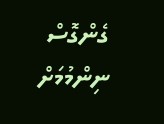ގެންގޮސް ނިންމުމަށް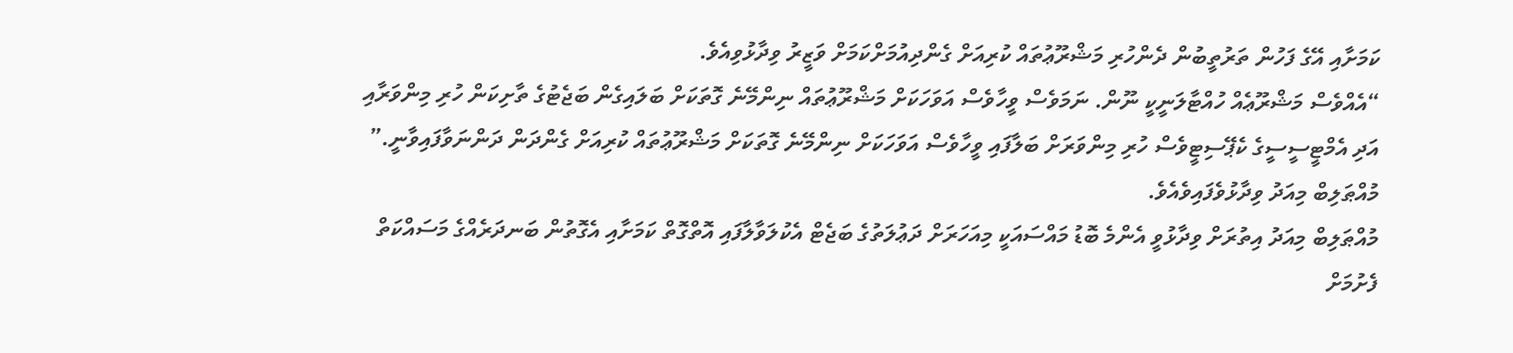ކަމަށާއި އޭގެ ފަހުން ތަރުތީބުން ދެންހުރި މަޝްރޫޢުތައް ކުރިއަށް ގެންދިއުމަށްކަމަށް ވަޒީރު ވިދާޅުވިއެވެ.
“އެއްވެސް މަޝްރޫޢެއް ހުއްޓާލަނީކީ ނޫން. ނަމަވެސް ވީހާވެސް އަވަހަކަށް މަޝްރޫޢުތައް ނިންމޭނެ ގޮތަކަށް ބަލައިގެން ބަޖެޓުގެ ތާށިކަން ހުރި މިންވަރާއި އަދި އެމްޓީސީސީގެ ކެޕޭސިޓީވެސް ހުރި މިންވަރަށް ބަލާފައި ވީހާވެސް އަވަހަކަށް ނިންމޭނެ ގޮތަކަށް މަޝްރޫޢުތައް ކުރިއަށް ގެންދަން ދަންނަވާފައިވާނީ.” މުއްޠަލިބް މިއަދު ވިދާޅުވެފައިވެއެވެ.
މުއްޠަލިބް މިއަދު އިތުރަށް ވިދާޅުވީ އެންމެ ބޮޑު މައްސައަކީ މިއަހަރަށް ދަޢުލަތުގެ ބަޖެޓް އެކުލަވާލާފައި އޮތްގޮތް ކަމަށާއި އެގޮތުން ބަނދަރެއްގެ މަސައްކަތް ފެށުމަށް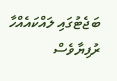ބަޖެޓުގައި ލައްކައެއްހާ ރުފިޔާވެސް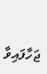ޖަހާފައިވާ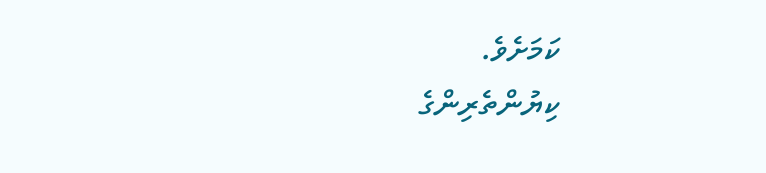ކަމަށެވެ.
ކިޔުންތެރިންގެ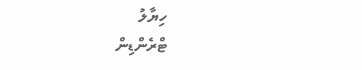ހިޔާލު
ޓްރެންޑިން